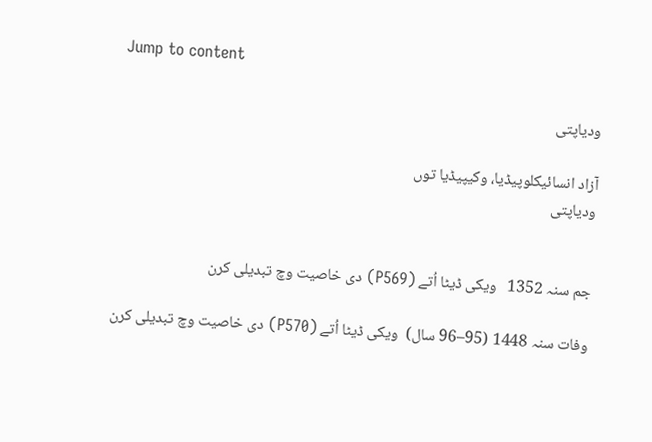Jump to content

ودیاپتی

آزاد انسائیکلوپیڈیا، وکیپیڈیا توں
ودیاپتی


جم سنہ 1352   ویکی ڈیٹا اُتے (P569) دی خاصیت وچ تبدیلی کرن

وفات سنہ 1448 (95–96 سال)  ویکی ڈیٹا اُتے (P570) دی خاصیت وچ تبدیلی کرن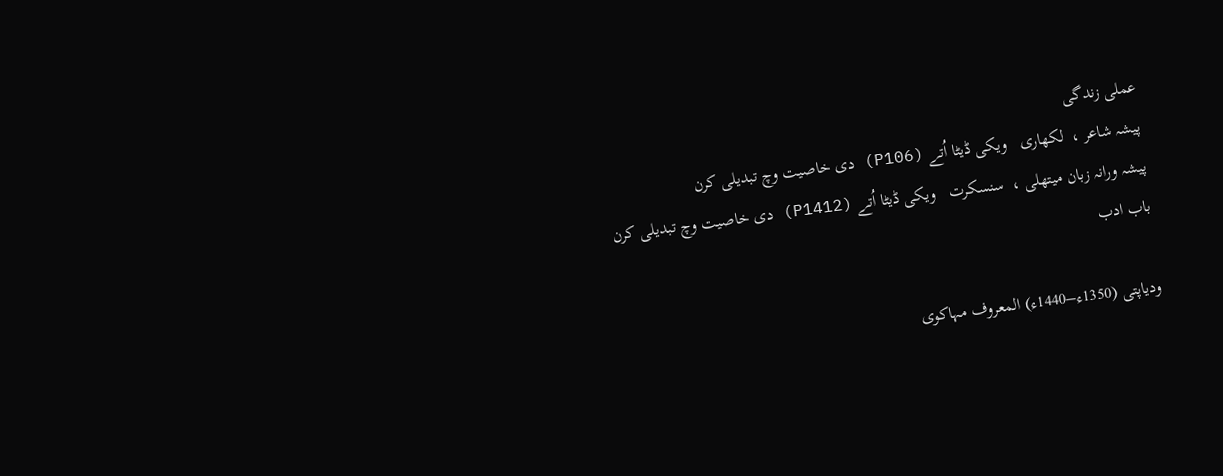عملی زندگی
پیشہ شاعر ،  لکھاری   ویکی ڈیٹا اُتے (P106) دی خاصیت وچ تبدیلی کرن
پیشہ ورانہ زبان میتھلی ،  سنسکرت   ویکی ڈیٹا اُتے (P1412) دی خاصیت وچ تبدیلی کرن
باب ادب

ودیاپتی (1350ء–1440ء) المعروف مہاکوی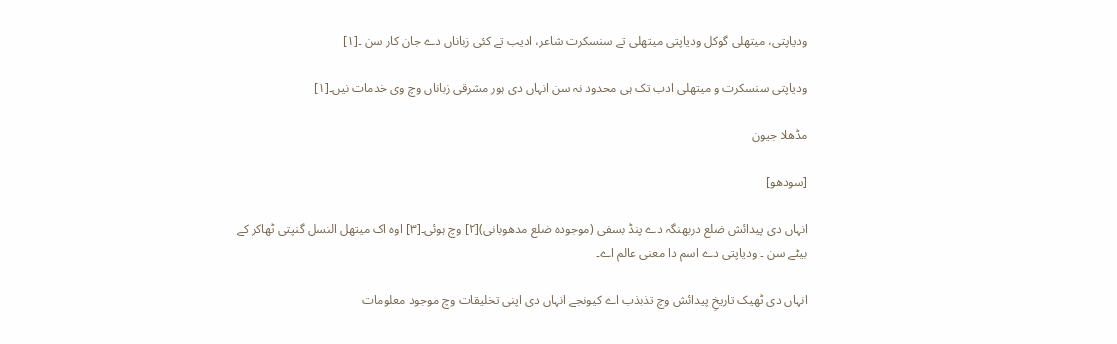ودیاپتی، میتھلی گوکل ودیاپتی میتھلی تے سنسکرت شاعر، ادیب تے کئی زباناں دے جان کار سن ۔[۱]

ودیاپتی سنسکرت و میتھلی ادب تک ہی محدود نہ سن انہاں دی ہور مشرقی زباناں وچ وی خدمات نيں۔[۱]

مڈھلا جیون

[سودھو]

انہاں دی پیدائش ضلع دربھنگہ دے پنڈ بسفی (موجودہ ضلع مدھوبانی)[۲] وچ ہوئی۔[۳] اوہ اک میتھل النسل گنپتی ٹھاکر کے بیٹے سن ۔ ودیاپتی دے اسم دا معنی عالم اے۔

انہاں دی ٹھیک تاریخِ پیدائش وچ تذبذب اے کیونجے انہاں دی اپنی تخلیقات وچ موجود معلومات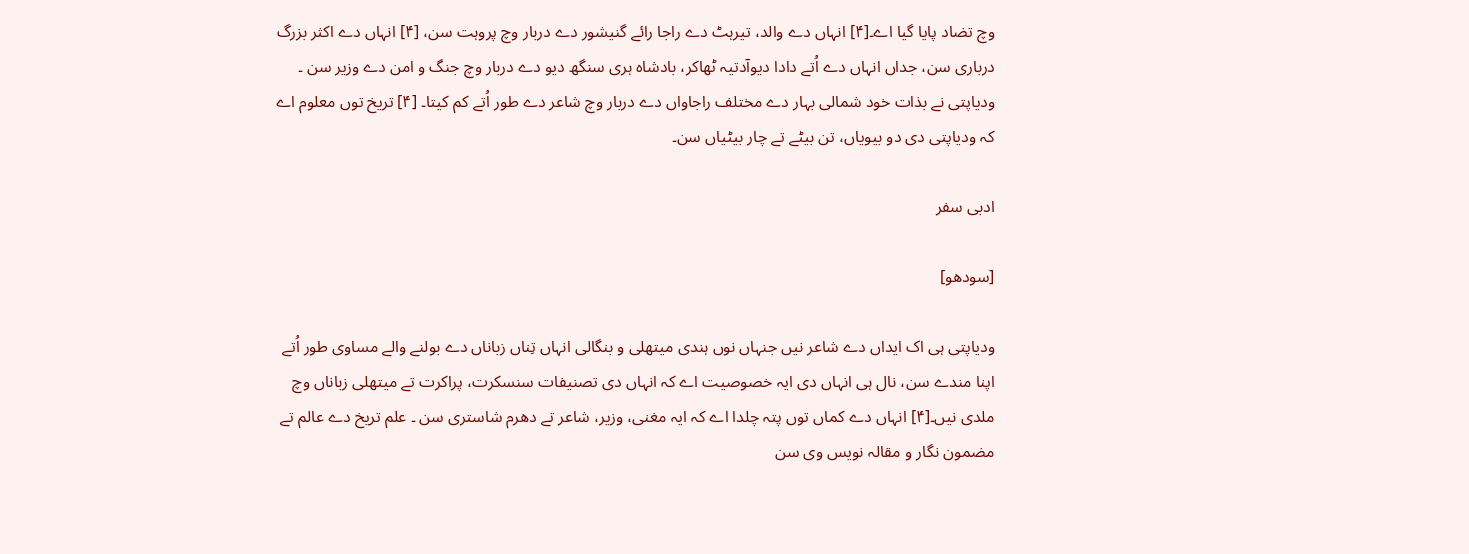وچ تضاد پایا گیا اے۔[۴] انہاں دے والد، تیرہٹ دے راجا رائے گنیشور دے دربار وچ پروہت سن، [۴] انہاں دے اکثر بزرگ درباری سن، جداں انہاں دے اُتے دادا دیوآدتیہ ٹھاکر، بادشاہ ہری سنگھ دیو دے دربار وچ جنگ و امن دے وزیر سن ۔ ودیاپتی نے بذات خود شمالی بہار دے مختلف راجاواں دے دربار وچ شاعر دے طور اُتے کم کیتا۔ [۴] تریخ توں معلوم اے کہ ودیاپتی دی دو بیویاں، تن بیٹے تے چار بیٹیاں سن۔

ادبی سفر

[سودھو]

ودیاپتی ہی اک ایداں دے شاعر نيں جنہاں نوں ہندی میتھلی و بنگالی انہاں تِناں زباناں دے بولنے والے مساوی طور اُتے اپنا مندے سن، نال ہی انہاں دی ایہ خصوصیت اے کہ انہاں دی تصنیفات سنسکرت، پراکرت تے میتھلی زباناں وچ ملدی نيں۔[۴] انہاں دے کماں توں پتہ چلدا اے کہ ایہ مغنی، وزیر، شاعر تے دھرم شاستری سن ۔ علم تریخ دے عالم تے مضمون نگار و مقالہ نویس وی سن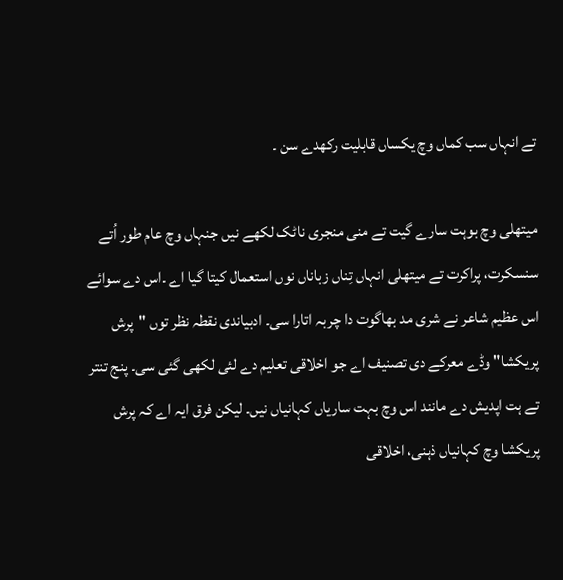تے انہاں سب کماں وچ یکساں قابلیت رکھدے سن ۔

میتھلی وچ بوہت سارے گیت تے منی منجری ناٹک لکھے نيں جنہاں وچ عام طور اُتے سنسکرت، پراکرت تے میتھلی انہاں تِناں زباناں نوں استعمال کیتا گیا اے ۔اس دے سوائے اس عظیم شاعر نے شری مد بھاگوت دا چربہ اتارا سی۔ ادبیاندی نقطہ نظر توں "پرش پریکشا" وڈے معرکے دی تصنیف اے جو اخلاقی تعلیم دے لئی لکھی گئی سی۔ پنج تنتر تے ہت اپدیش دے مانند اس وچ بہت ساریاں کہانیاں نيں۔ لیکن فرق ایہ اے کہ پرش پریکشا وچ کہانیاں ذہنی، اخلاقی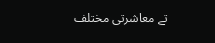تے معاشرتی مختلف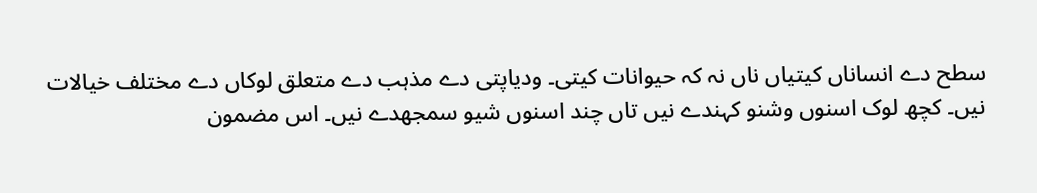سطح دے انساناں کيتیاں ناں نہ کہ حیوانات کيتی۔ ودیاپتی دے مذہب دے متعلق لوکاں دے مختلف خیالات نيں۔ کچھ لوک اسنوں وشنو کہندے نيں تاں چند اسنوں شیو سمجھدے نيں۔ اس مضمون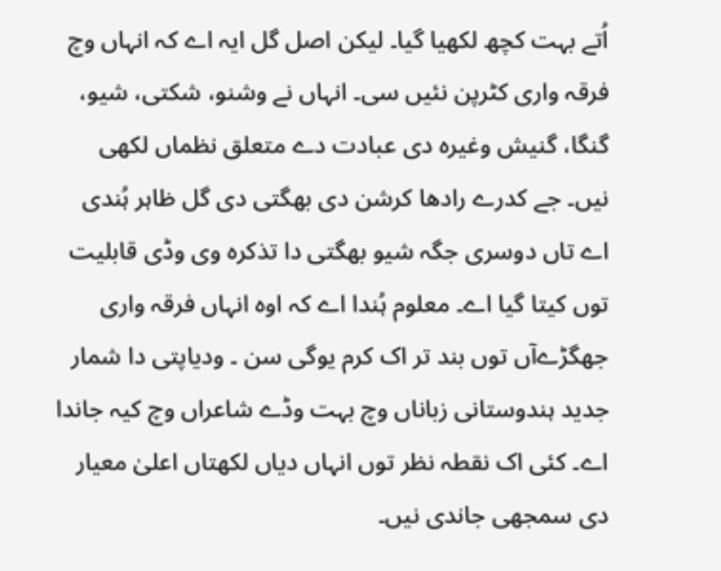اُتے بہت کچھ لکھیا گیا۔ لیکن اصل گل ایہ اے کہ انہاں وچ فرقہ واری کٹرپن نئيں سی۔ انہاں نے وشنو، شکتی، شیو، گنگا، گنیش وغیرہ دی عبادت دے متعلق نظماں لکھی نيں۔ جے کدرے رادھا کرشن دی بھگتی دی گل ظاہر ہُندی اے تاں دوسری جگہ شیو بھگتی دا تذکرہ وی وڈی قابلیت توں کیتا گیا اے۔ معلوم ہُندا اے کہ اوہ انہاں فرقہ واری جھگڑےآں توں بند تر اک کرم یوگی سن ۔ ودیاپتی دا شمار جدید ہندوستانی زباناں وچ بہت وڈے شاعراں وچ کیہ جاندا اے۔ کئی اک نقطہ نظر توں انہاں دیاں لکھتاں اعلیٰ معیار دی سمجھی جاندی نيں۔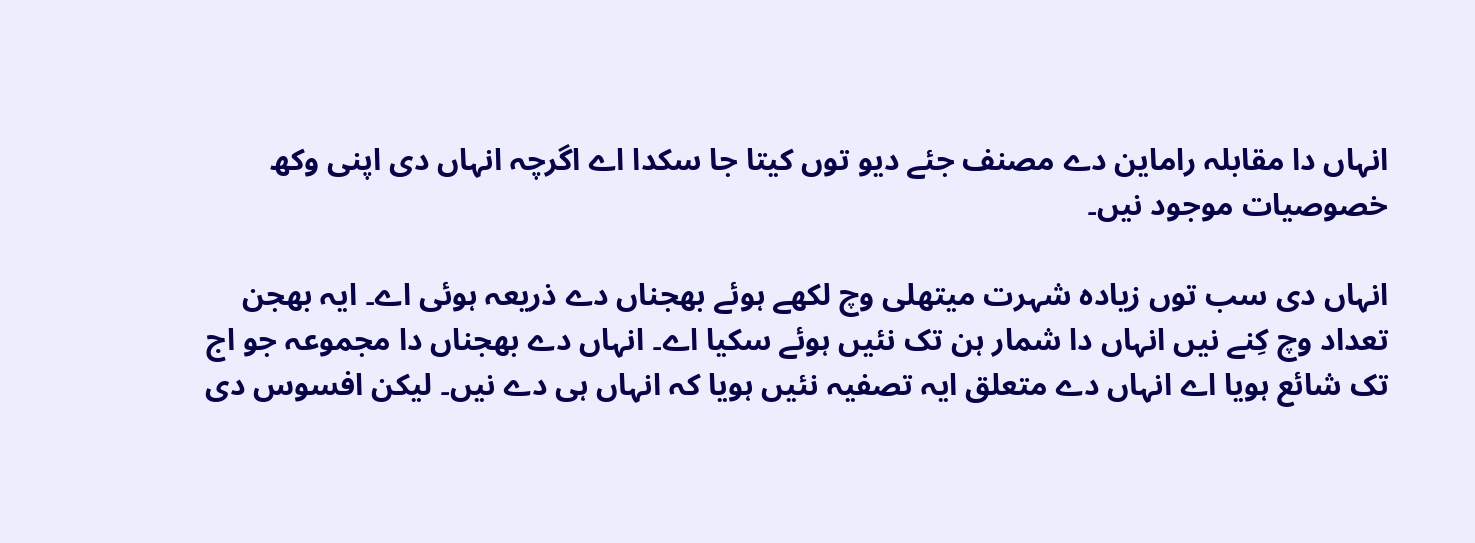انہاں دا مقابلہ راماین دے مصنف جئے دیو توں کیتا جا سکدا اے اگرچہ انہاں دی اپنی وکھ خصوصیات موجود نيں۔

انہاں دی سب توں زیادہ شہرت میتھلی وچ لکھے ہوئے بھجناں دے ذریعہ ہوئی اے۔ ایہ بھجن تعداد وچ کِنے نيں انہاں دا شمار ہن تک نئيں ہوئے سکیا اے۔ انہاں دے بھجناں دا مجموعہ جو اج تک شائع ہويا اے انہاں دے متعلق ایہ تصفیہ نئيں ہويا کہ انہاں ہی دے نيں۔ لیکن افسوس دی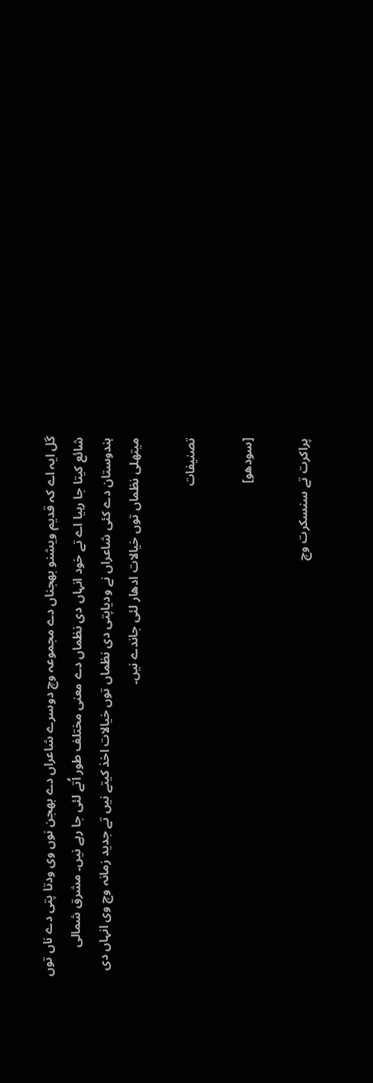گل ایہ اے کہ قدیم ویشنو بھجناں دے مجموعہ وچ دوسرے شاعراں دے بھجن نوں وی ودتا پتی دے ناں توں شائع کیتا جا رہیا اے تے خود انہاں دی نظماں دے معنی مختلف طور اُتے لئی جا رہے نيں۔ مشرق شمالی ہندوستان دے کئی شاعراں نے ودیاپتی دی نظماں توں خیالات اخذ کیتے نيں تے جدید زمانہ وچ وی انہاں دی میتھلی نظماں توں خیالات ادھار لئی جاندے نيں۔

تصنیفات

[سودھو]

پراکرت تے سنسکرت وچ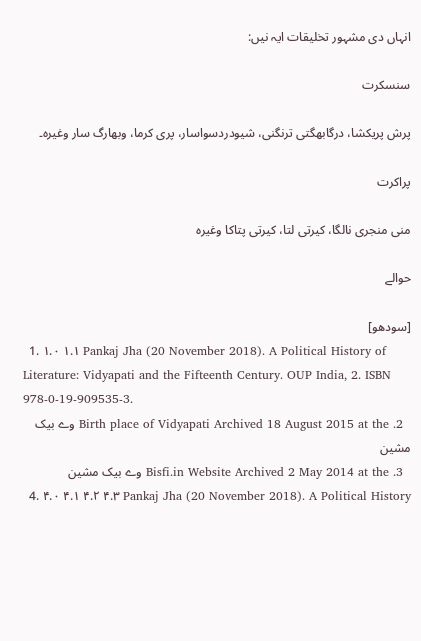انہاں دی مشہور تخلیقات ایہ نيں:

سنسکرت

پرش پریکشا، درگابھگتی ترنگنی، شیودردسواسار، پری کرما، وبھارگ سار وغیرہ۔

پراکرت

منی منجری نالگا، کیرتی لتا، کیرتی پتاکا وغیرہ

حوالے

[سودھو]
  1. ۱.۰ ۱.۱ Pankaj Jha (20 November 2018). A Political History of Literature: Vidyapati and the Fifteenth Century. OUP India, 2. ISBN 978-0-19-909535-3.
  2. Birth place of Vidyapati Archived 18 August 2015 at the وے بیک مشین
  3. Bisfi.in Website Archived 2 May 2014 at the وے بیک مشین
  4. ۴.۰ ۴.۱ ۴.۲ ۴.۳ Pankaj Jha (20 November 2018). A Political History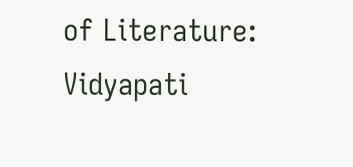of Literature: Vidyapati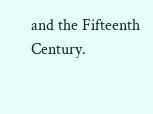and the Fifteenth Century.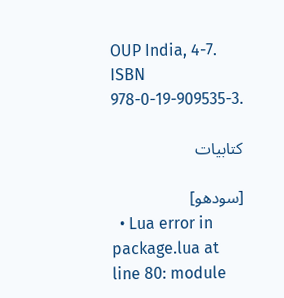OUP India, 4-7. ISBN 978-0-19-909535-3.

کتابیات

[سودھو]
  • Lua error in package.lua at line 80: module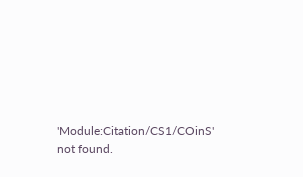'Module:Citation/CS1/COinS' not found.